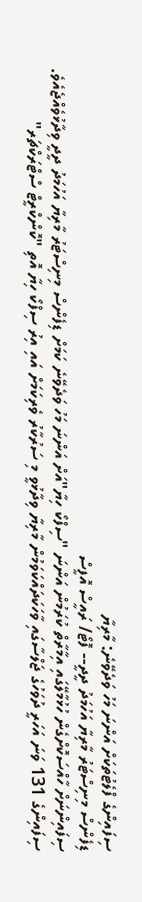ސިފައިންގެ ފްލެޓުތަކަށް އަންނަ މަހު ވަދެވޭނެ: މާރިޔާ
ޑިފެންސް މިނިސްޓަރު މާރިޔާ އަހުމަދު ދީދީ-- ފޮޓޯ/ ރައީސް އޮފީސް
ސިފައިންނަށް ހާއްސަކޮށްގެން ހުޅުމާލޭގައި އިމާރާތް ކުރަމުން އަންނަ "ސިފްކޯ ހިޔާ"އަށް އަންނަ މަހު ވަދެވޭނެ ކަމަށް ޑިފެންސް މިނިސްޓަރު މާރިޔާ އަހުމަދު ދީދީ ވިދާޅުވެއްޖެއެވެ.
ސިފައިންގެ 131 ވަނަ އަހަރީ ދުވަހުގެ ޖަލްސާގައި ވާހަކަދައްކަވަމުން މާރިޔާ ވިދާޅުވީ މި ސަރުކާރު ވެރިކަމަށް އައި އިރު ސިފްކޯ ހިޔާ އޮތި "ކޮންކްރީޓް ސްޓްރަކްޗަރ"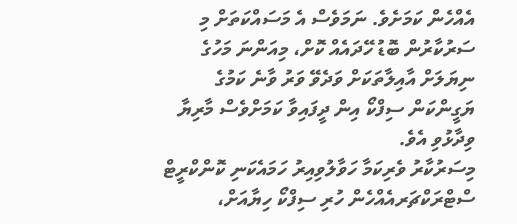އެއްހެން ކަމަށެވެ. ނަމަވެސް އެ މަސައްކަތަށް މި ސަރުކާރުން ބޮޑު ހޭދައެއް ކޮށް، މިއަންނަ މަހުގެ ނިޔަލަށް އާއިލާތަކަށް ވަދެވޭ ވަރު ވާނެ ކަމުގެ ޔަގީންކަން ސިފްކޯ އިން ދީފައިވާ ކަމަށްވެސް މާރިޔާ ވިދާޅުވި އެވެ.
މިސަރުކާރު ވެރިކަމާ ހަވާލުވިއިރު ހަމައެކަނި ކޮންކްރީޓް ސްޓްރަކްޗަރއެއްހެން ހުރި ސިފްކޯ ހިޔާއަށް،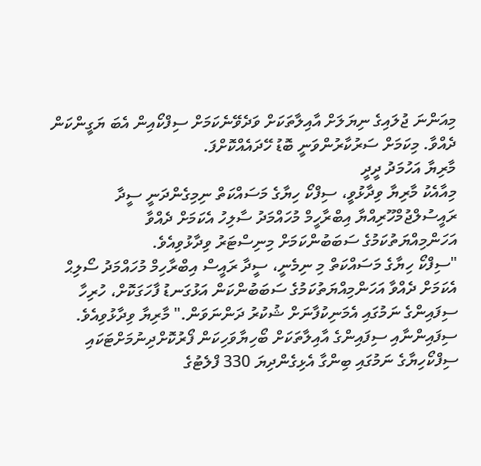މިއަންނަ ޖުލައިގެ ނިޔަލަށް އާއިލާތަކަށް ވަދެވޭނެކަމަށް ސިފްކޯއިން އެބަ ޔަގީންކަން ދެއްވާ. މިކަމަށް ސަރުކާރުންވަނީ ބޮޑު ހޭދައެއްކޮށްފަ.
މާރިޔާ އަހުމަދު ދީދީ
މިއާއެކު މާރިޔާ ވިދާޅުވީ، ސިފްކޯ ހިޔާގެ މަސައްކަތް ނިމިގެންދަނީ ސީދާ ރައީސުލްޖުމްހޫރިއްޔާ އިބްރާހީމް މުހައްމަދު ސާލިހު އެކަމަށް ދެއްވާ އަހަންމިއްޔަތުކަމުގެ ސަބަބުންކަމަށް މިނިސްޓަރު ވިދާޅުވިއެވެ.
"ސިފްކޯ ހިޔާގެ މަސައްކަތް މި ނިމެނީ، ސީދާ ރައީސް އިބްރާހިމް މުހައްމަދު ސޯލިޙް އެކަމަށް ދެއްވާ އަހަންމިއްޔަތުކަމުގެ ސަބަބުންކަން އަޅުގަނޑު ފާހަގަކޮށް، ހުރިހާ ސިފައިންގެ ނަމުގައި އެމަނިކުފާނަށް ޝުކުރު ދަންނަވަން." މާރިޔާ ވިދާޅުވިއެވެ.
ސިފައިންނާއި ސިފައިންގެ އާއިލާތަކަށް ބޯހިޔާވަހިކަން ފޯރުކޮށްދިނުމަށްޓަކައި ސިފްކޯހިޔާގެ ނަމުގައި ބިންގާ އެޅިގެންދިޔަ 330 ފްލެޓުގެ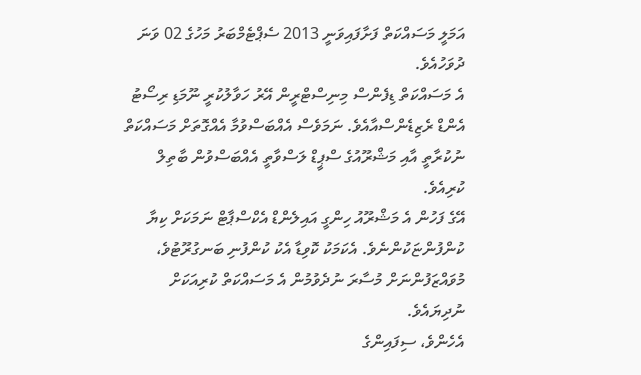އަމަލީ މަސައްކަތް ފަށާފައިވަނީ 2013 ސެޕްޓެމްބަރު މަހުގެ 02 ވަނަ ދުވަހުއެވެ.
އެ މަސައްކަތް ޑިފެންސް މިނިސްޓްރީން އޭރު ހަވާލުކުރީ ނޫމަޑި ރިސޯޓު އެންޑް ރެޒިޑެންސްއާއެވެ. ނަމަވެސް އެއްބަސްވުމާ އެއްގޮތަށް މަސައްކަތް ނުކުރާތީ އާއި މަޝްރޫއުގެ ސްޕީޑް ލަސްވާތީ އެއްބަސްވުން ބާތިލް ކުރިއެވެ.
އޭގެ ފަހުން އެ މަޝްރޫއު ހިންގީ އައިލެންޑް އެކްސްޕާޓް ނަމަކަށް ކިޔާ ކުންފުންޏަކުންނެވެ. އެކަމަކު ކޮވިޑާ އެކު ކުންފުނި ބަނގުރޫޓުވެ، މުވައްޒަފުންނަށް މުސާރަ ނުދެވުމުން އެ މަސައްކަތް ކުރިއަކަށް ނުދިޔައެވެ.
އެހެންވެ، ސިފައިންގެ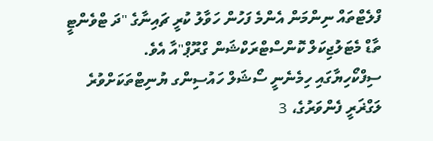ފްލެޓްތައް ނިންމަން އެންމެ ފަހުން ހަވާލު ކުރީ ޗައިނާގެ "ދަ ޓްވެންޓީ ތާޑް މެޓަލުޖިކަލް ކޮންސްޓްރަކްޝަން ގްރޫޕް"އާ އެވެ.
ސިފްކޯހިޔާގައި ހިމެނެނީ ސޯޝަލް ހައުސިންގ ޔުނިޓްތަކަށްވުރެ ލަގްޜަރީ ފެންވަރުގެ، 3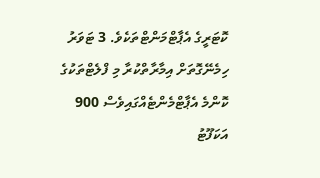ކޮޓަރީގެ އެޕާޓްމަންޓްތަކެވެ. 3 ޓަވަރު ހިމެނޭގޮތަށް އިމާރާތްކުރާ މި ފްލެޓްތަކުގެ ކޮންމެ އެޕާޓްމެންޓެއްގައިވެސް 900 އަކަފޫޓު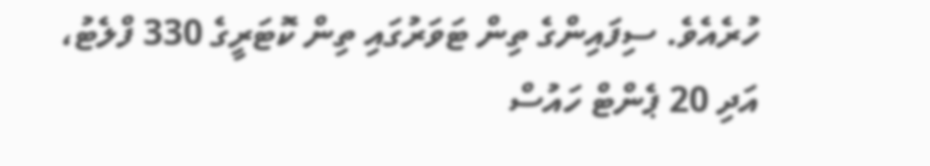ހުރެއެވެ. ސިފައިންގެ ތިން ޓަވަރުގައި ތިން ކޮޓަރީގެ 330 ފްލެޓު، އަދި 20 ޕެންޓް ހައުސް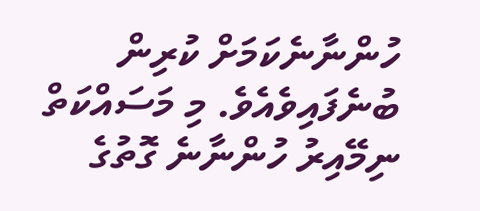ހުންނާނެކަމަށް ކުރިން ބުނެފައިވެއެވެ. މި މަސައްކަތް ނިމޭއިރު ހުންނާނެ ގޮތުގެ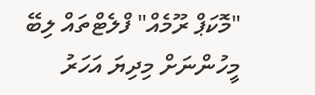"މޮކަޕް ރޫމެއް" ފްލެޓްތައް ލިބޭ މީހުންނަށް މިދިޔަ އަހަރު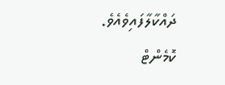ދައްކާލާފައިވެއެވެ.
ކޮމެންޓް